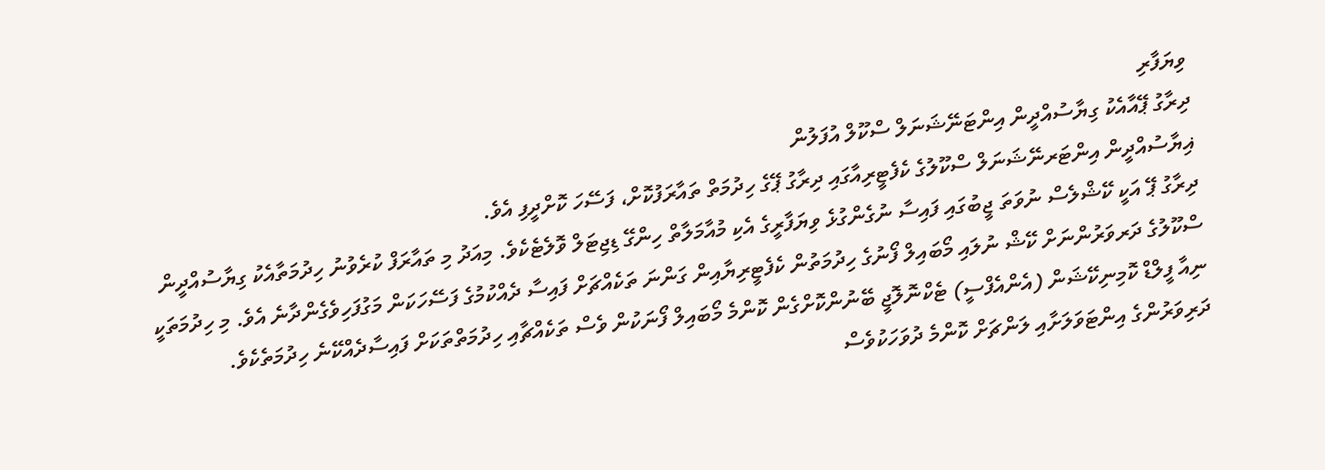ވިޔަފާރި
ދިރާގު ޕޭއާއެކު ގިޔާސުއްދީން އިންޓަނޭޝަނަލް ސްކޫލް އުފަލުން
ޣިޔާސުއްދީން އިންޓަރނޭޝަނަލް ސްކޫލުގެ ކެފެޓީރިއާގައި ދިރާގު ޕޭގެ ހިދުމަތް ތައާރަފުކޮށް، ފަސޭހަ ކޮށްދީފި އެވެ.
ދިރާގު ޕޭ އަކީ ކޭޝްލެސް ނުވަތަ ޖީބުގައި ފައިސާ ނުގެންގުޅެ ވިޔަފާރީގެ އެކި މުއާމަލާތް ހިންގޭ ޑިޖިޓަލް ވޮލެޓެކެވެ. މިއަދު މި ތައާރަފް ކުރެވުނު ހިދުމަތާއެކު ގިޔާސުއްދީން ސްކޫލުގެ ދަރވަރުންނަށް ކޭޝް ނުލައި މޯބައިލް ފޯނުގެ ހިދުމަތުން ކެފެޓީރިޔާއިން ގަންނަ ތަކެއްޗަށް ފައިސާ ދެއްކުމުގެ ފަސޭހަކަން މަގުފަހިވެގެންދާނެ އެވެ. މި ހިދުމަތަކީ ނިއާ ފީލްޑް ކޮމިނިކޭޝަން (އެންއެފްސީ) ޓެކްނޮލޮޖީ ބޭނުންކޮށްގެން ކޮންމެ މޯބައިލް ފޯނަކުން ވެސް ތަކެއްޗާއި ހިދުމަތްތަކަށް ފައިސާދެއްކޭނެ ހިދުމަތެކެވެ.
ދަރިވަރުންގެ އިންޓަވަލަށާއި ލަންޗަށް ކޮންމެ ދުވަހަކުވެސް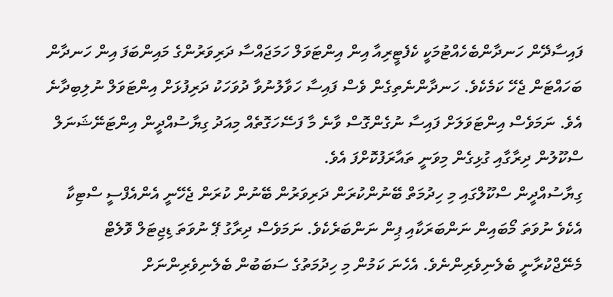ފައިސާދޭން ހަނދާންބެހެއްޓުމަކީ ކެފެޓީރިއާ އިން އިންޓަވަލް ހަމަޖައްސާ ދަރިވަރުންގެ މައިންބަފަ އިން ހަނދާން ބަހައްޓަން ޖެހޭ ކަމެކެވެ. ހަނދާންނެތިގެން ވެސް ފައިސާ ހަވާލުނުވާ ދުވަހަކު ދަރިފުޅަށް އިންޓަވަލް ނުލިބިދާނެ އެވެ. ނަމަވެސް އިންޓަވަލަށް ފައިސާ ނުގެންގޮސް ވާނެ މާ ފަސޭހަގޮތެއް މިއަދު ގިޔާސުއްދީން އިންޓަނޭޝަނަލް ސްކޫލުން ދިރާގާއި ގުޅިގެން މިވަނީ ތައާރަފުކޮށްފަ އެވެ.
ގިޔާސުއްދީން ސްކޫލްގައި މި ހިދުމަތް ބޭނުންކުރަން ދަރިވަރުން ބޭނުން ކުރަން ޖެހޭނީ އެންއެފްސީ ސްޓިކާ އެކެވެ ނުވަތަ މޯބައިން ނަންބަރަކާއި ޕިން ނަންބަރެކެވެ. ނަމަވެސް ދިރާގު ޕޭ ނުވަތަ ޑިޖިޓަލް ވޮލެޓް މެނޭޖްކުރާނީ ބެލެނިވެރިންނެވެ. އެހެނަ ކަމުން މި ހިދުމަތުގެ ސަބަބުން ބެލެނިވެރިންނަށް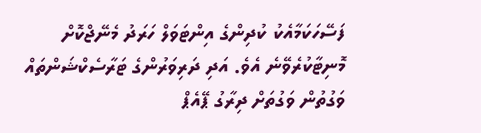ފަސޭހަކަމާއެކު ކުދިންގެ އިންޓަވަލް ހަރަދު މެނޭޖްކޮށް މޮނިޓާކުރެވޭނެ އެވެ. އަދި ދަރިވަރުންގެ ޓަރާސެކްޝަންތައް ވަގުތުން ވަގުތަށް ދިރާގު ޕޭއެޕް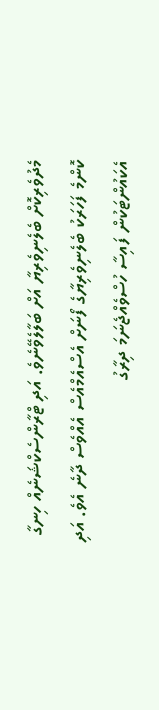މެދުވެރިކޮށް ބެލެނިވެރިޔާ އަށް ބަލާލެވޭނެވެ. އަދި ޓްރާންސެކްޝަނެއް ހިނގާ ކޮންމެ ފަހަރަކު ބެލެނިވެރިޔާގެ ފޯނަށް އެސްއެމްއެސް އެއްވެސް ދާނެ އެވެ. އަދި އެކައުންޓަކުން ފައިސާ ހުސްވެއްޖެނަމަ ދިރާގު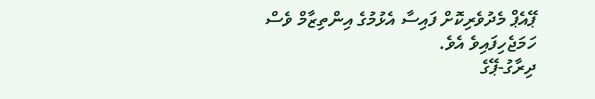ޕޭއެޕް މެދުވެރިކޮށް ފައިސާ އެޅުމުގެ އިންތިޒާމް ވެސް ހަމަޖެހިފައިވެ އެވެ.
ދިރާގު-ޕޭގެ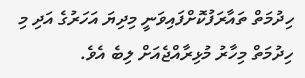ހިދުމަތް ތައާރަފުކޮށްފައިވަނީ މިދިޔަ އަހަރުގެ އަދި މި ހިދުމަތް މިހާރު މުޅިރާއްޖެއަށް ލިބެ އެވެ.